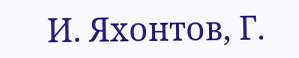И. Яхонтов, Г.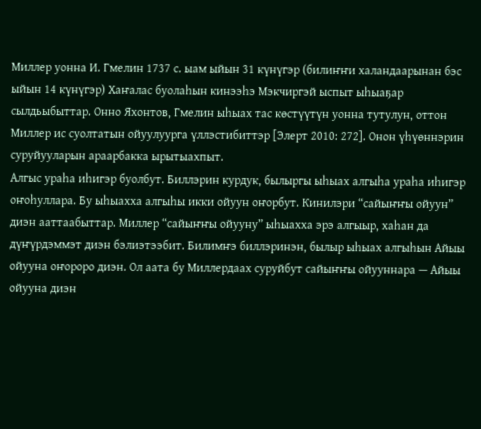Миллер уонна И. Гмелин 1737 с. ыам ыйын 31 күнүгэр (билиҥҥи халандаарынан бэс ыйын 14 күнүгэр) Хаҥалас буолаһын кинээһэ Мэкчиргэй ыспыт ыһыаҕар сылдьыбыттар. Онно Яхонтов, Гмелин ыһыах тас көстүүтүн уонна тутулун, оттон Миллер ис суолтатын ойуулуурга үллэстибиттэр [Элерт 2010: 272]. Онон үһүөннэрин суруйууларын араарбакка ырытыахпыт.
Алгыс ураһа иһигэр буолбут. Биллэрин курдук, былыргы ыһыах алгыһа ураһа иһигэр оҥоһуллара. Бу ыһыахха алгыһы икки ойуун оҥорбут. Кинилэри “сайыҥҥы ойуун” диэн ааттаабыттар. Миллер “сайыҥҥы ойууну” ыһыахха эрэ алгыыр, хаһан да дүҥүрдэммэт диэн бэлиэтээбит. Билимҥэ биллэринэн, былыр ыһыах алгыһын Айыы ойууна оҥороро диэн. Ол аата бу Миллердаах суруйбут сайыҥҥы ойууннара — Айыы ойууна диэн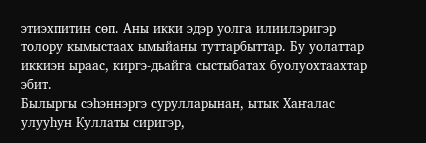этиэхпитин сөп. Аны икки эдэр уолга илиилэригэр толору кымыстаах ымыйаны туттарбыттар. Бу уолаттар иккиэн ыраас, киргэ-дьайга сыстыбатах буолуохтаахтар эбит.
Былыргы сэһэннэргэ сурулларынан, ытык Хаҥалас улууһун Куллаты сиригэр,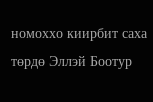номоххо киирбит саха төрдө Эллэй Боотур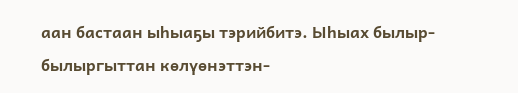аан бастаан ыһыаҕы тэрийбитэ. Ыһыах былыр-былыргыттан көлүөнэттэн-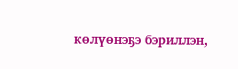көлүөнэҕэ бэриллэн,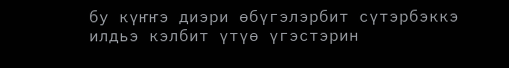бу күҥҥэ диэри өбүгэлэрбит сүтэрбэккэ илдьэ кэлбит үтүө үгэстэрин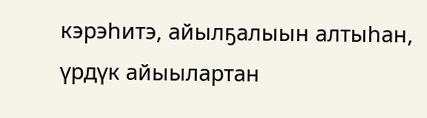кэрэһитэ, айылҕалыын алтыһан, үрдүк айыылартан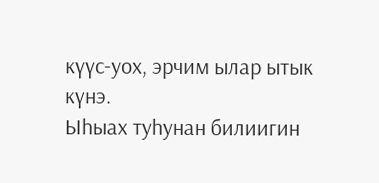күүс-уох, эрчим ылар ытык күнэ.
Ыһыах туһунан билиигин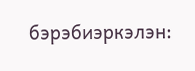бэрэбиэркэлэн: